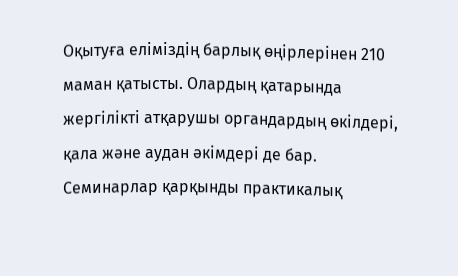Оқытуға еліміздің барлық өңірлерінен 210 маман қатысты. Олардың қатарында жергілікті атқарушы органдардың өкілдері, қала және аудан әкімдері де бар.
Семинарлар қарқынды практикалық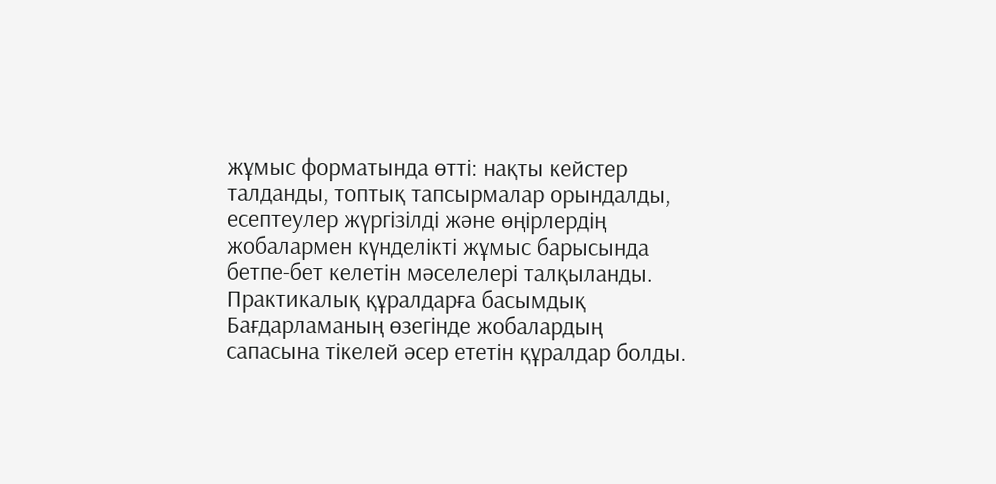жұмыс форматында өтті: нақты кейстер талданды, топтық тапсырмалар орындалды, есептеулер жүргізілді және өңірлердің жобалармен күнделікті жұмыс барысында бетпе-бет келетін мәселелері талқыланды.
Практикалық құралдарға басымдық
Бағдарламаның өзегінде жобалардың сапасына тікелей әсер ететін құралдар болды.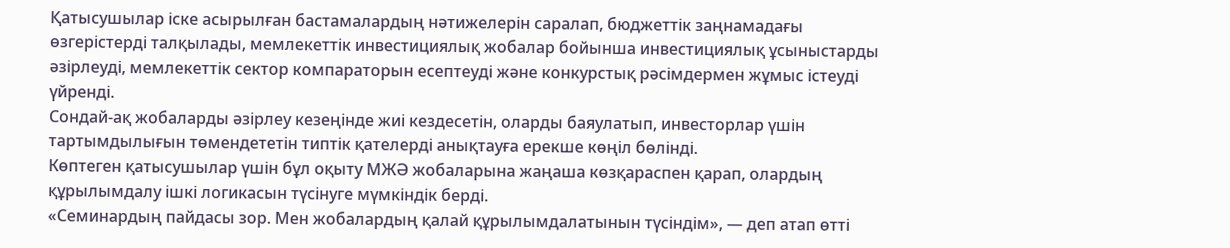Қатысушылар іске асырылған бастамалардың нәтижелерін саралап, бюджеттік заңнамадағы өзгерістерді талқылады, мемлекеттік инвестициялық жобалар бойынша инвестициялық ұсыныстарды әзірлеуді, мемлекеттік сектор компараторын есептеуді және конкурстық рәсімдермен жұмыс істеуді үйренді.
Сондай-ақ жобаларды әзірлеу кезеңінде жиі кездесетін, оларды баяулатып, инвесторлар үшін тартымдылығын төмендететін типтік қателерді анықтауға ерекше көңіл бөлінді.
Көптеген қатысушылар үшін бұл оқыту МЖӘ жобаларына жаңаша көзқараспен қарап, олардың құрылымдалу ішкі логикасын түсінуге мүмкіндік берді.
«Семинардың пайдасы зор. Мен жобалардың қалай құрылымдалатынын түсіндім», — деп атап өтті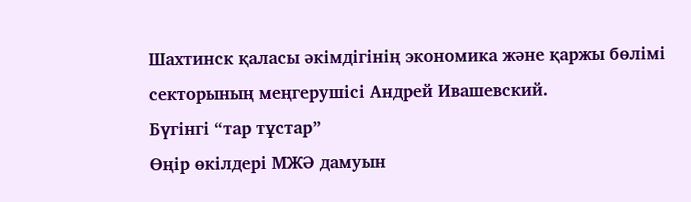Шахтинск қаласы әкімдігінің экономика және қаржы бөлімі секторының меңгерушісі Андрей Ивашевский.
Бүгінгі “тар тұстар”
Өңір өкілдері МЖӘ дамуын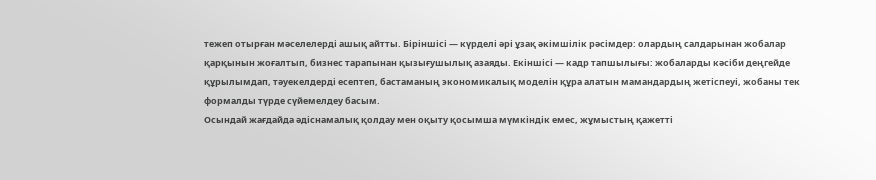тежеп отырған мәселелерді ашық айтты. Біріншісі — күрделі әрі ұзақ әкімшілік рәсімдер: олардың салдарынан жобалар қарқынын жоғалтып, бизнес тарапынан қызығушылық азаяды. Екіншісі — кадр тапшылығы: жобаларды кәсіби деңгейде құрылымдап, тәуекелдерді есептеп, бастаманың экономикалық моделін құра алатын мамандардың жетіспеуі, жобаны тек формалды түрде сүйемелдеу басым.
Осындай жағдайда әдіснамалық қолдау мен оқыту қосымша мүмкіндік емес, жұмыстың қажетті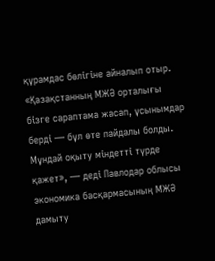құрамдас бөлігіне айналып отыр.
«Қазақстанның МЖӘ орталығы бізге сараптама жасап, ұсынымдар берді — бұл өте пайдалы болды. Мұндай оқыту міндетті түрде қажет», — деді Павлодар облысы экономика басқармасының МЖӘ дамыту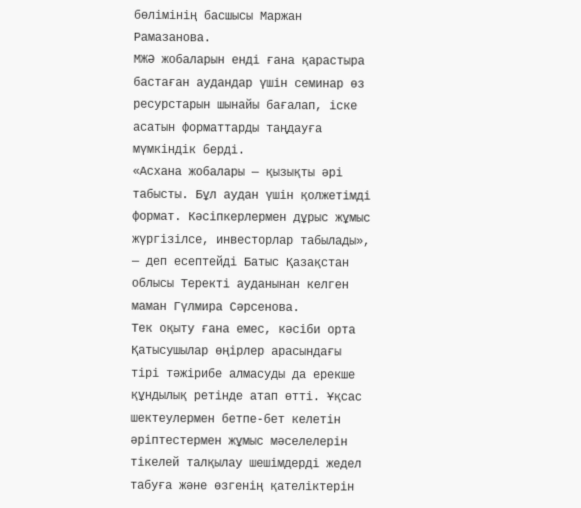бөлімінің басшысы Маржан Рамазанова.
МЖӘ жобаларын енді ғана қарастыра бастаған аудандар үшін семинар өз ресурстарын шынайы бағалап, іске асатын форматтарды таңдауға мүмкіндік берді.
«Асхана жобалары — қызықты әрі табысты. Бұл аудан үшін қолжетімді формат. Кәсіпкерлермен дұрыс жұмыс жүргізілсе, инвесторлар табылады», — деп есептейді Батыс Қазақстан облысы Теректі ауданынан келген маман Гүлмира Сәрсенова.
Тек оқыту ғана емес, кәсіби орта
Қатысушылар өңірлер арасындағы тірі тәжірибе алмасуды да ерекше құндылық ретінде атап өтті. Ұқсас шектеулермен бетпе-бет келетін әріптестермен жұмыс мәселелерін тікелей талқылау шешімдерді жедел табуға және өзгенің қателіктерін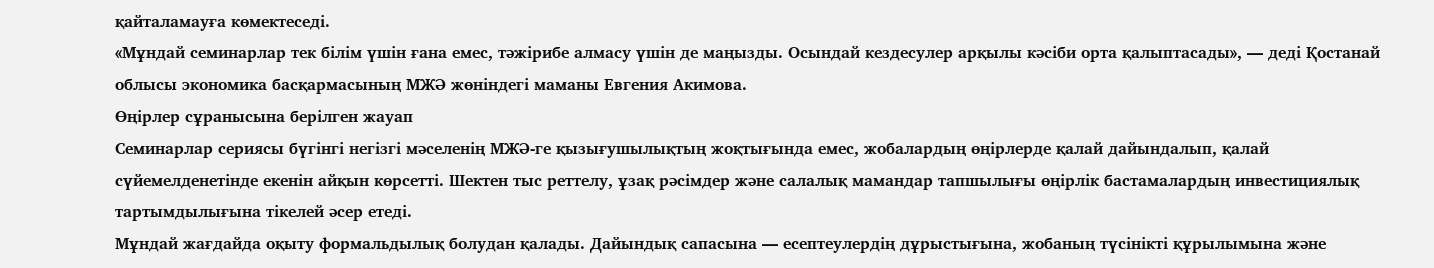қайталамауға көмектеседі.
«Мұндай семинарлар тек білім үшін ғана емес, тәжірибе алмасу үшін де маңызды. Осындай кездесулер арқылы кәсіби орта қалыптасады», — деді Қостанай облысы экономика басқармасының МЖӘ жөніндегі маманы Евгения Акимова.
Өңірлер сұранысына берілген жауап
Семинарлар сериясы бүгінгі негізгі мәселенің МЖӘ-ге қызығушылықтың жоқтығында емес, жобалардың өңірлерде қалай дайындалып, қалай сүйемелденетінде екенін айқын көрсетті. Шектен тыс реттелу, ұзақ рәсімдер және салалық мамандар тапшылығы өңірлік бастамалардың инвестициялық тартымдылығына тікелей әсер етеді.
Мұндай жағдайда оқыту формальдылық болудан қалады. Дайындық сапасына — есептеулердің дұрыстығына, жобаның түсінікті құрылымына және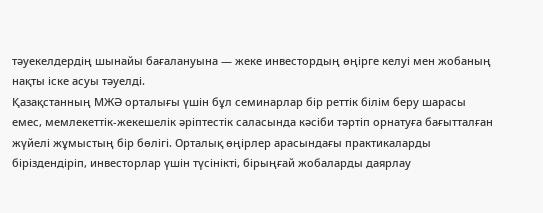тәуекелдердің шынайы бағалануына — жеке инвестордың өңірге келуі мен жобаның нақты іске асуы тәуелді.
Қазақстанның МЖӘ орталығы үшін бұл семинарлар бір реттік білім беру шарасы емес, мемлекеттік-жекешелік әріптестік саласында кәсіби тәртіп орнатуға бағытталған жүйелі жұмыстың бір бөлігі. Орталық өңірлер арасындағы практикаларды біріздендіріп, инвесторлар үшін түсінікті, бірыңғай жобаларды даярлау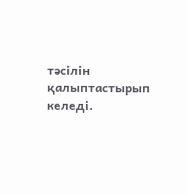тәсілін қалыптастырып келеді.